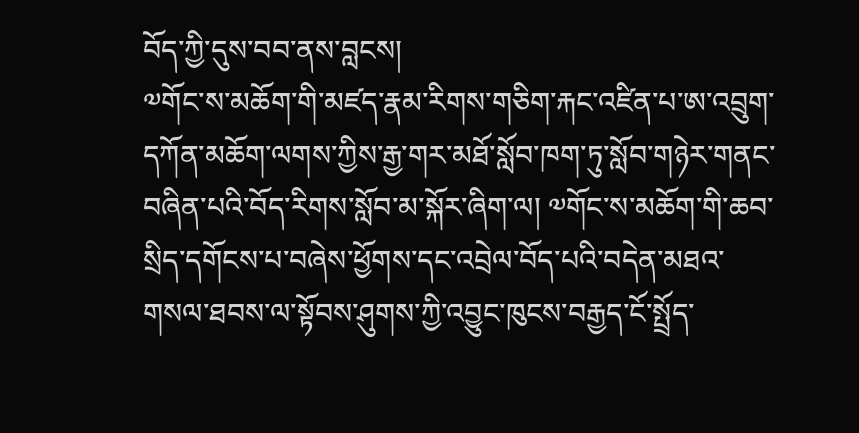བོད་ཀྱི་དུས་བབ་ནས་བླངས།
༧གོང་ས་མཆོག་གི་མཛད་རྣམ་རིགས་གཅིག་རྐང་འཛིན་པ་ཨ་འབྲུག་དཀོན་མཆོག་ལགས་ཀྱིས་རྒྱ་གར་མཐོ་སློབ་ཁག་ཏུ་སློབ་གཉེར་གནང་བཞིན་པའི་བོད་རིགས་སློབ་མ་སྐོར་ཞིག་ལ། ༧གོང་ས་མཆོག་གི་ཆབ་སྲིད་དགོངས་པ་བཞེས་ཕྱོགས་དང་འབྲེལ་བོད་པའི་བདེན་མཐའ་གསལ་ཐབས་ལ་སྟོབས་ཤུགས་ཀྱི་འབྱུང་ཁུངས་བརྒྱད་ངོ་སྤྲོད་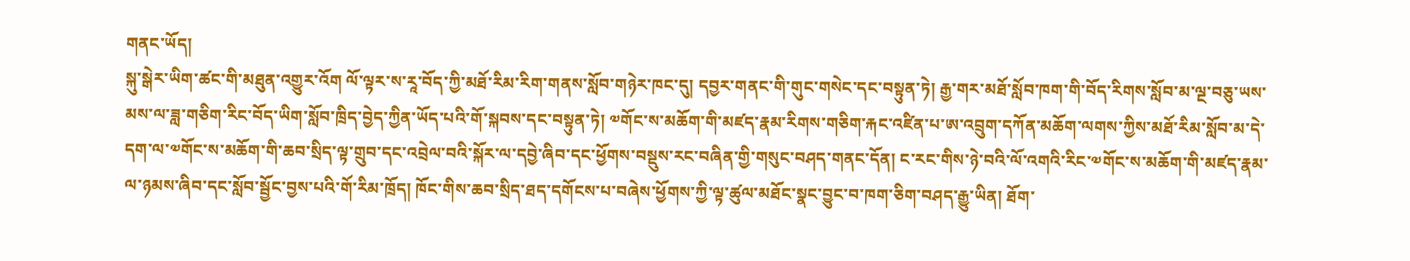གནང་ཡོད།
སྐུ་སྒེར་ཡིག་ཚང་གི་མཐུན་འགྱུར་འོག ལོ་ལྟར་ས་རཱ་བོད་ཀྱི་མཐོ་རིམ་རིག་གནས་སློབ་གཉེར་ཁང་དུ། དབྱར་གནང་གི་གུང་གསེང་དང་བསྟུན་ཏེ། རྒྱ་གར་མཐོ་སློབ་ཁག་གི་བོད་རིགས་སློབ་མ་ལྔ་བཅུ་ཡས་མས་ལ་ཟླ་གཅིག་རིང་བོད་ཡིག་སློབ་ཁྲིད་བྱེད་ཀྱིན་ཡོད་པའི་གོ་སྐབས་དང་བསྟུན་ཏེ། ༧གོང་ས་མཆོག་གི་མཛད་རྣམ་རིགས་གཅིག་རྐང་འཛིན་པ་ཨ་འབྲུག་དཀོན་མཆོག་ལགས་ཀྱིས་མཐོ་རིམ་སློབ་མ་དེ་དག་ལ་༧གོང་ས་མཆོག་གི་ཆབ་སྲིད་ལྟ་གྲུབ་དང་འབྲེལ་བའི་སྐོར་ལ་དབྱེ་ཞིབ་དང་ཕྱོགས་བསྡུས་རང་བཞིན་གྱི་གསུང་བཤད་གནང་དོན། ང་རང་གིས་ཉེ་བའི་ལོ་འགའི་རིང་༧གོང་ས་མཆོག་གི་མཛད་རྣམ་ལ་ཉམས་ཞིབ་དང་སློབ་སྦྱོང་བྱས་པའི་གོ་རིམ་ཁྲོད། ཁོང་གིས་ཆབ་སྲིད་ཐད་དགོངས་པ་བཞེས་ཕྱོགས་ཀྱི་ལྟ་ཚུལ་མཐོང་སྣང་བྱུང་བ་ཁག་ཅིག་བཤད་རྒྱུ་ཡིན། ཐོག་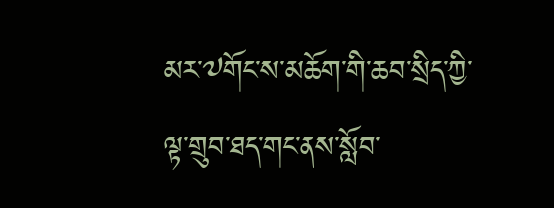མར་༧གོང་ས་མཆོག་གི་ཆབ་སྲིད་ཀྱི་ལྟ་གྲུབ་ཐད་གང་ནས་སློབ་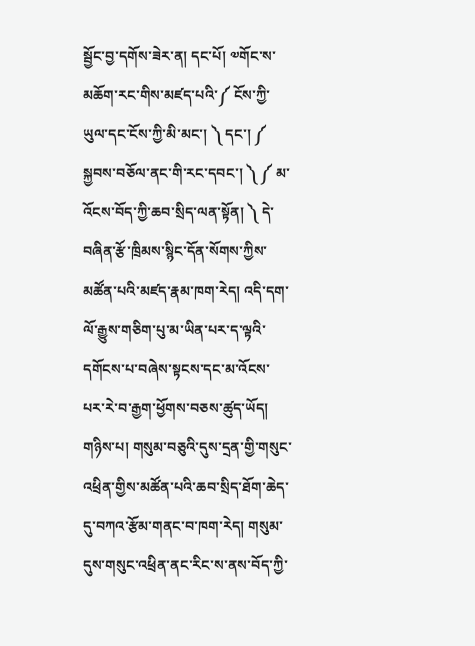སྦྱོང་བྱ་དགོས་ཟེར་ན། དང་པོ། ༧གོང་ས་མཆོག་རང་གིས་མཛད་པའི་༼ ངོས་ཀྱི་ཡུལ་དང་ངོས་ཀྱི་མི་མང་། ༽ དང་། ༼ སྐྱབས་བཅོལ་ནང་གི་རང་དབང་། ༽ ༼ མ་འོངས་བོད་ཀྱི་ཆབ་སྲིད་ལན་སྟོན། ༽ དེ་བཞིན་རྩོ་ཁྲིམས་སྙིང་དོན་སོགས་ཀྱིས་མཚོན་པའི་མཛད་རྣམ་ཁག་རེད། འདི་དག་ལོ་རྒྱུས་གཅིག་པུ་མ་ཡིན་པར་ད་ལྟའི་དགོངས་པ་བཞེས་སྟངས་དང་མ་འོངས་པར་རེ་བ་རྒྱག་ཕྱོགས་བཅས་ཚུད་ཡོད། གཉིས་པ། གསུམ་བཅུའི་དུས་དྲན་གྱི་གསུང་འཕྲིན་གྱིས་མཚོན་པའི་ཆབ་སྲིད་ཐོག་ཆེད་དུ་བཀའ་རྩོམ་གནང་བ་ཁག་རེད། གསུམ་དུས་གསུང་འཕྲིན་ནང་རིང་ས་ནས་བོད་ཀྱི་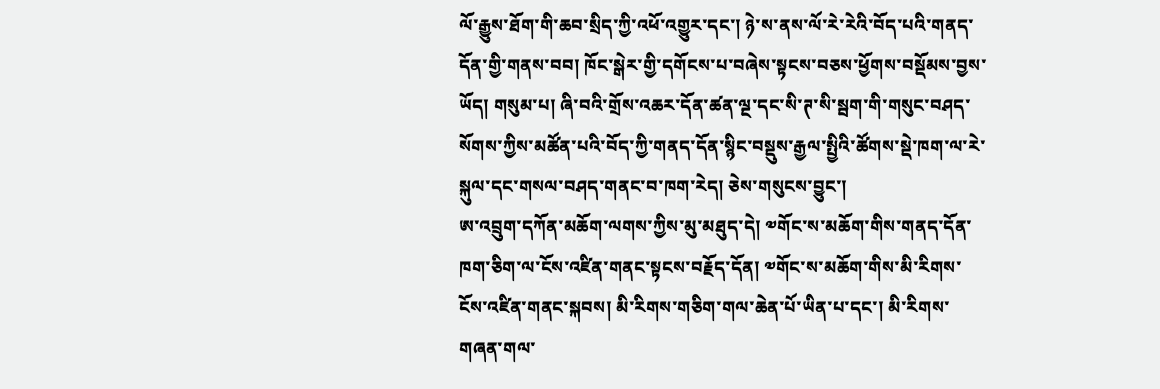ལོ་རྒྱུས་ཐོག་གི་ཆབ་སྲིད་ཀྱི་འཕོ་འགྱུར་དང་། ཉེ་ས་ནས་ལོ་རེ་རེའི་བོད་པའི་གནད་དོན་གྱི་གནས་བབ། ཁོང་སྒེར་གྱི་དགོངས་པ་བཞེས་སྟངས་བཅས་ཕྱོགས་བསྡོམས་བྱས་ཡོད། གསུམ་པ། ཞི་བའི་གྲོས་འཆར་དོན་ཚན་ལྔ་དང་སི་ཊ་སི་སྦག་གི་གསུང་བཤད་སོགས་ཀྱིས་མཚོན་པའི་བོད་ཀྱི་གནད་དོན་སྙིང་བསྡུས་རྒྱལ་སྤྱིའི་ཚོགས་སྡེ་ཁག་ལ་རེ་སྐུལ་དང་གསལ་བཤད་གནང་བ་ཁག་རེད། ཅེས་གསུངས་བྱུང་།
ཨ་འབྲུག་དཀོན་མཆོག་ལགས་ཀྱིས་མུ་མཐུད་དེ། ༧གོང་ས་མཆོག་གིས་གནད་དོན་ཁག་ཅིག་ལ་ངོས་འཛིན་གནང་སྟངས་བརྗོད་དོན། ༧གོང་ས་མཆོག་གིས་མི་རིགས་ངོས་འཛིན་གནང་སྐབས། མི་རིགས་གཅིག་གལ་ཆེན་པོ་ཡིན་པ་དང་། མི་རིགས་གཞན་གལ་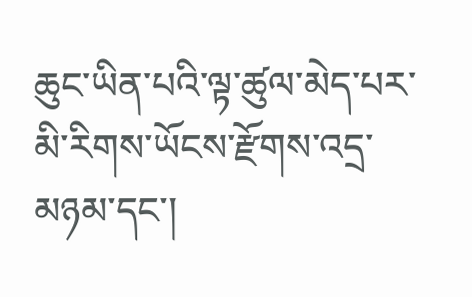ཆུང་ཡིན་པའི་ལྟ་ཚུལ་མེད་པར་མི་རིགས་ཡོངས་རྫོགས་འདྲ་མཉམ་དང་།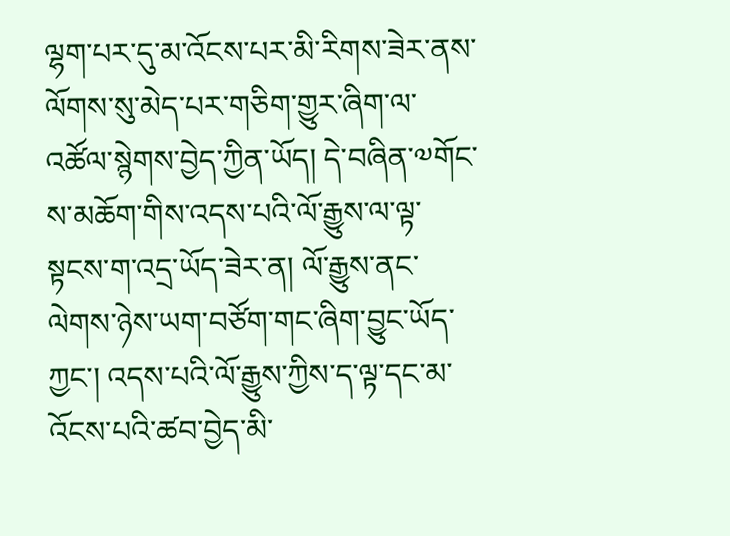ལྷག་པར་དུ་མ་འོངས་པར་མི་རིགས་ཟེར་ནས་ལོགས་སུ་མེད་པར་གཅིག་གྱུར་ཞིག་ལ་འཚོལ་སྙེགས་བྱེད་ཀྱིན་ཡོད། དེ་བཞིན་༧གོང་ས་མཆོག་གིས་འདས་པའི་ལོ་རྒྱུས་ལ་ལྟ་སྟངས་ག་འདྲ་ཡོད་ཟེར་ན། ལོ་རྒྱུས་ནང་ལེགས་ཉེས་ཡག་བཙོག་གང་ཞིག་བྱུང་ཡོད་ཀྱང་། འདས་པའི་ལོ་རྒྱུས་ཀྱིས་ད་ལྟ་དང་མ་འོངས་པའི་ཚབ་བྱེད་མི་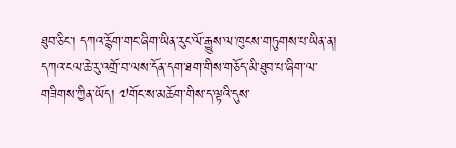ཐུབ་ཅིང་། དཀའ་རྙོག་གང་ཞིག་ཡིན་རུང་ལོ་རྒྱུས་ལ་ཁུངས་གཏུགས་པ་ཡིན་ན། དཀའ་ངལ་ཆེ་རུ་འགྲོ་བ་ལས་དོན་དག་ཐག་གིས་གཅོད་མི་ཐུབ་པ་ཞིག་ལ་གཟིགས་ཀྱིན་ཡོད། ༧གོང་ས་མཆོག་གིས་ད་ལྟའི་དུས་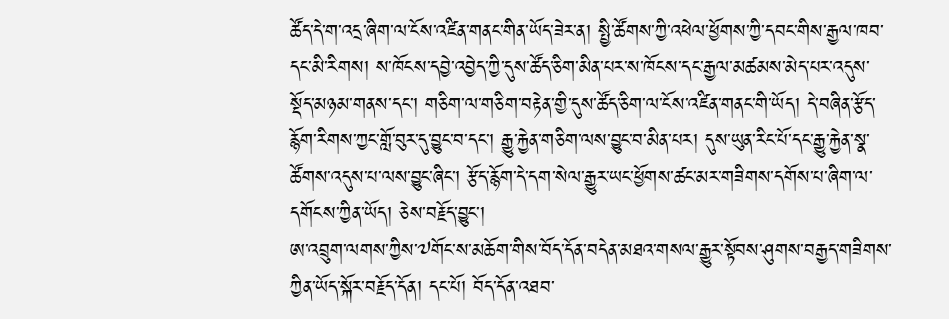ཚོད་དེ་ག་འདྲ་ཞིག་ལ་ངོས་འཛིན་གནང་གིན་ཡོད་ཟེར་ན། སྤྱི་ཚོགས་ཀྱི་འཕེལ་ཕྱོགས་ཀྱི་དབང་གིས་རྒྱལ་ཁབ་དང་མི་རིགས། ས་ཁོངས་དབྱེ་འབྱེད་ཀྱི་དུས་ཚོད་ཅིག་མིན་པར་ས་ཁོངས་དང་རྒྱལ་མཚམས་མེད་པར་འདུས་སྡོད་མཉམ་གནས་དང་། གཅིག་ལ་གཅིག་བརྟེན་གྱི་དུས་ཚོད་ཅིག་ལ་ངོས་འཛིན་གནང་གི་ཡོད། དེ་བཞིན་རྩོད་རྙོག་རིགས་ཀྱང་གློ་བུར་དུ་བྱུང་བ་དང་། རྒྱུ་རྐྱེན་གཅིག་ལས་བྱུང་བ་མིན་པར། དུས་ཡུན་རིང་པོ་དང་རྒྱུ་རྐྱེན་སྣ་ཚོགས་འདུས་པ་ལས་བྱུང་ཞིང་། རྩོད་རྙོག་དེ་དག་སེལ་རྒྱུར་ཡང་ཕྱོགས་ཚང་མར་གཟིགས་དགོས་པ་ཞིག་ལ་དགོངས་ཀྱིན་ཡོད། ཅེས་བརྗོད་བྱུང་།
ཨ་འབྲུག་ལགས་ཀྱིས་༧གོང་ས་མཆོག་གིས་བོད་དོན་བདེན་མཐའ་གསལ་རྒྱུར་སྟོབས་ཤུགས་བརྒྱད་གཟིགས་ཀྱིན་ཡོད་སྐོར་བརྗོད་དོན། དང་པོ། བོད་དོན་འཐབ་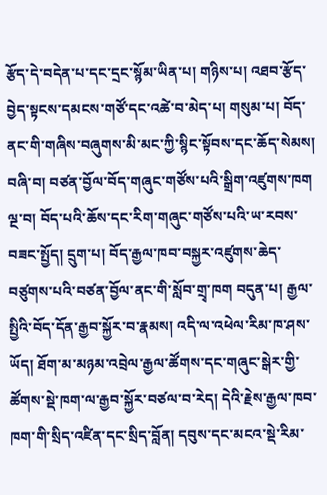རྩོད་དེ་བདེན་པ་དང་དྲང་སྙོམ་ཡིན་པ། གཉིས་པ། འཐབ་རྩོད་བྱེད་སྟངས་དམངས་གཙོ་དང་འཚེ་བ་མེད་པ། གསུམ་པ། བོད་ནང་གི་གཞིས་བཞུགས་མི་མང་ཀྱི་སྙིང་སྟོབས་དང་ཆོད་སེམས། བཞི་བ། བཙན་བྱོལ་བོད་གཞུང་གཙོས་པའི་སྒྲིག་འཛུགས་ཁག ལྔ་བ། བོད་པའི་ཆོས་དང་རིག་གཞུང་གཙོས་པའི་ཡ་རབས་བཟང་སྤྱོད། དྲུག་པ། བོད་རྒྱལ་ཁབ་བསྐྱར་འཛུགས་ཆེད་བཙུགས་པའི་བཙན་བྱོལ་ནང་གི་སློབ་གྲྭ་ཁག བདུན་པ། རྒྱལ་སྤྱིའི་བོད་དོན་རྒྱབ་སྐྱོར་བ་རྣམས། འདི་ལ་འཕེལ་རིམ་ཁ་ཤས་ཡོད། ཐོག་མ་མཉམ་འབྲེལ་རྒྱལ་ཚོགས་དང་གཞུང་སྒེར་གྱི་ཚོགས་སྡེ་ཁག་ལ་རྒྱབ་སྐྱོར་བཙལ་བ་རེད། དེའི་རྗེས་རྒྱལ་ཁབ་ཁག་གི་སྲིད་འཛིན་དང་སྲིད་བློན། དབུས་དང་མངའ་སྡེ་རིམ་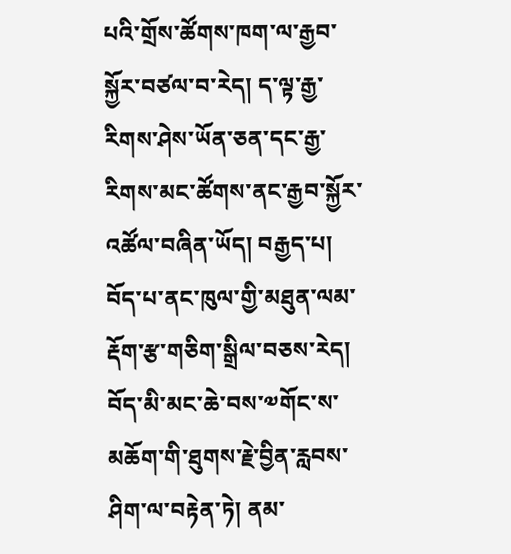པའི་གྲོས་ཚོགས་ཁག་ལ་རྒྱབ་སྐྱོར་བཙལ་བ་རེད། ད་ལྟ་རྒྱ་རིགས་ཤེས་ཡོན་ཅན་དང་རྒྱ་རིགས་མང་ཚོགས་ནང་རྒྱབ་སྐྱོར་འཚོལ་བཞིན་ཡོད། བརྒྱད་པ། བོད་པ་ནང་ཁུལ་གྱི་མཐུན་ལམ་རྡོག་རྩ་གཅིག་སྒྲིལ་བཅས་རེད། བོད་མི་མང་ཆེ་བས་༧གོང་ས་མཆོག་གི་ཐུགས་རྗེ་བྱིན་རླབས་ཤིག་ལ་བརྟེན་ཏེ། ནམ་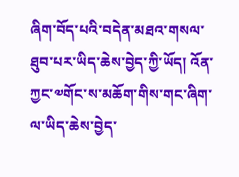ཞིག་བོད་པའི་བདེན་མཐའ་གསལ་ཐུབ་པར་ཡིད་ཆེས་བྱེད་ཀྱི་ཡོད། འོན་ཀྱང་༧གོང་ས་མཆོག་གིས་གང་ཞིག་ལ་ཡིད་ཆེས་བྱེད་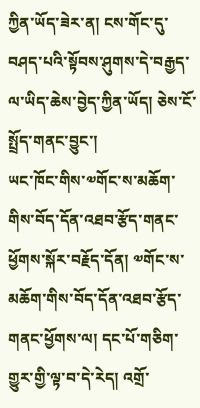ཀྱིན་ཡོད་ཟེར་ན། ངས་གོང་དུ་བཤད་པའི་སྟོབས་ཤུགས་དེ་བརྒྱད་ལ་ཡིད་ཆེས་བྱེད་ཀྱིན་ཡོད། ཅེས་ངོ་སྤྲོད་གནང་བྱུང་།
ཡང་ཁོང་གིས་༧གོང་ས་མཆོག་གིས་བོད་དོན་འཐབ་རྩོད་གནང་ཕྱོགས་སྐོར་བརྗོད་དོན། ༧གོང་ས་མཆོག་གིས་བོད་དོན་འཐབ་རྩོད་གནང་ཕྱོགས་ལ། དང་པོ་གཅིག་གྱུར་གྱི་ལྟ་བ་དེ་རེད། འགྲོ་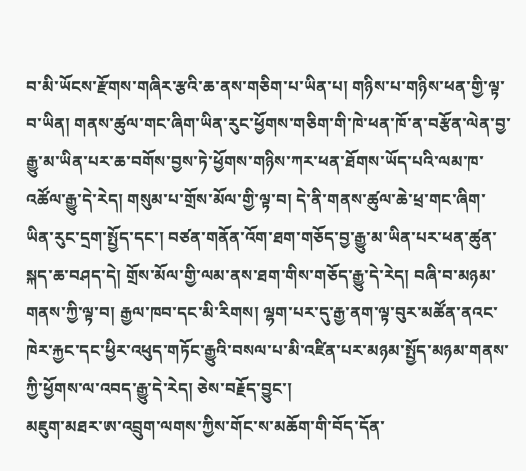བ་མི་ཡོངས་རྫོགས་གཞིར་རྩའི་ཆ་ནས་གཅིག་པ་ཡིན་པ། གཉིས་པ་གཉིས་ཕན་གྱི་ལྟ་བ་ཡིན། གནས་ཚུལ་གང་ཞིག་ཡིན་རུང་ཕྱོགས་གཅིག་གི་ཁེ་ཕན་ཁོ་ན་བརྩོན་ལེན་བྱ་རྒྱུ་མ་ཡིན་པར་ཆ་བགོས་བྱས་ཏེ་ཕྱོགས་གཉིས་ཀར་ཕན་ཐོགས་ཡོད་པའི་ལམ་ཁ་འཚོལ་རྒྱུ་དེ་རེད། གསུམ་པ་གྲོས་མོལ་གྱི་ལྟ་བ། དེ་ནི་གནས་ཚུལ་ཆེ་ཕྲ་གང་ཞིག་ཡིན་རུང་དྲག་སྤྱོད་དང་། བཙན་གནོན་འོག་ཐག་གཅོད་བྱ་རྒྱུ་མ་ཡིན་པར་ཕན་ཚུན་སྐད་ཆ་བཤད་དེ། གྲོས་མོལ་གྱི་ལམ་ནས་ཐག་གིས་གཅོད་རྒྱུ་དེ་རེད། བཞི་བ་མཉམ་གནས་ཀྱི་ལྟ་བ། རྒྱལ་ཁབ་དང་མི་རིགས། ལྷག་པར་དུ་རྒྱ་ནག་ལྟ་བུར་མཚོན་ནའང་ཁེར་རྐྱང་དང་ཕྱིར་འཕུད་གཏོང་རྒྱུའི་བསལ་པ་མི་འཛིན་པར་མཉམ་སྤྱོད་མཉམ་གནས་ཀྱི་ཕྱོགས་ལ་འབད་རྒྱུ་དེ་རེད། ཅེས་བརྗོད་བྱུང་།
མཇུག་མཐར་ཨ་འབྲུག་ལགས་ཀྱིས་གོང་ས་མཆོག་གི་བོད་དོན་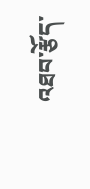འཐབ་རྩོད་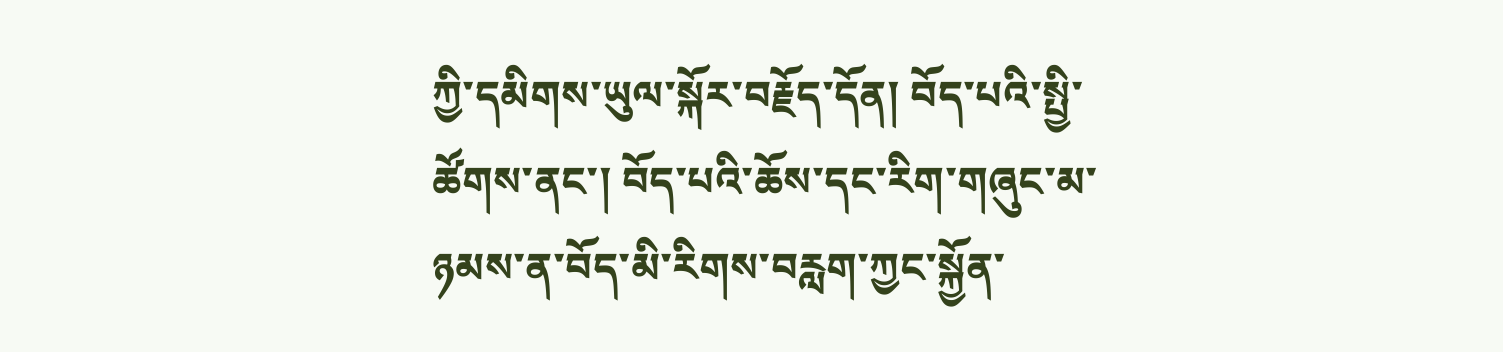ཀྱི་དམིགས་ཡུལ་སྐོར་བརྗོད་དོན། བོད་པའི་སྤྱི་ཚོགས་ནང་། བོད་པའི་ཆོས་དང་རིག་གཞུང་མ་ཉམས་ན་བོད་མི་རིགས་བརླག་ཀྱང་སྐྱོན་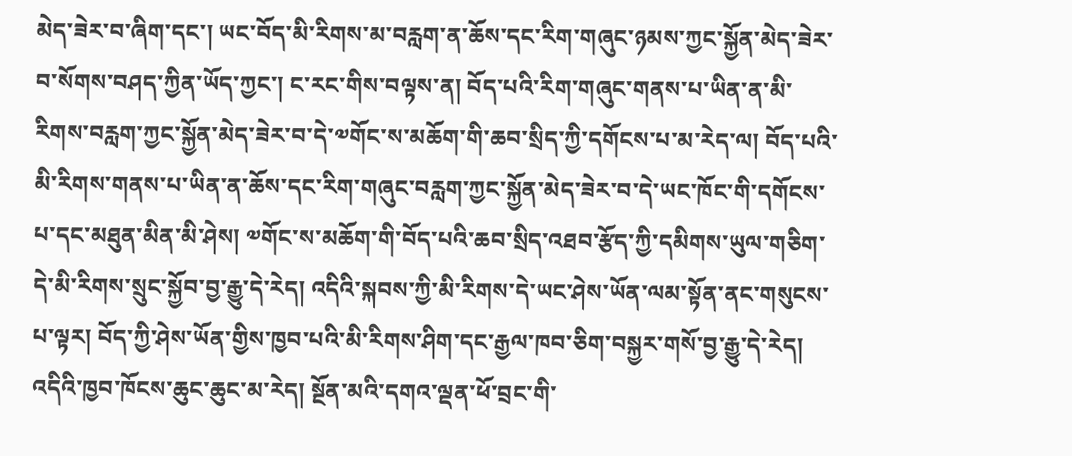མེད་ཟེར་བ་ཞིག་དང་། ཡང་བོད་མི་རིགས་མ་བརླག་ན་ཆོས་དང་རིག་གཞུང་ཉམས་ཀྱང་སྐྱོན་མེད་ཟེར་བ་སོགས་བཤད་ཀྱིན་ཡོད་ཀྱང་། ང་རང་གིས་བལྟས་ན། བོད་པའི་རིག་གཞུང་གནས་པ་ཡིན་ན་མི་རིགས་བརླག་ཀྱང་སྐྱོན་མེད་ཟེར་བ་དེ་༧གོང་ས་མཆོག་གི་ཆབ་སྲིད་ཀྱི་དགོངས་པ་མ་རེད་ལ། བོད་པའི་མི་རིགས་གནས་པ་ཡིན་ན་ཆོས་དང་རིག་གཞུང་བརླག་ཀྱང་སྐྱོན་མེད་ཟེར་བ་དེ་ཡང་ཁོང་གི་དགོངས་པ་དང་མཐུན་མིན་མི་ཤེས། ༧གོང་ས་མཆོག་གི་བོད་པའི་ཆབ་སྲིད་འཐབ་རྩོད་ཀྱི་དམིགས་ཡུལ་གཅིག་དེ་མི་རིགས་སྲུང་སྐྱོབ་བྱ་རྒྱུ་དེ་རེད། འདིའི་སྐབས་ཀྱི་མི་རིགས་དེ་ཡང་ཤེས་ཡོན་ལམ་སྟོན་ནང་གསུངས་པ་ལྟར། བོད་ཀྱི་ཤེས་ཡོན་གྱིས་ཁྱབ་པའི་མི་རིགས་ཤིག་དང་རྒྱལ་ཁབ་ཅིག་བསྐྱར་གསོ་བྱ་རྒྱུ་དེ་རེད། འདིའི་ཁྱབ་ཁོངས་ཆུང་ཆུང་མ་རེད། སྔོན་མའི་དགའ་ལྡན་ཕོ་བྲང་གི་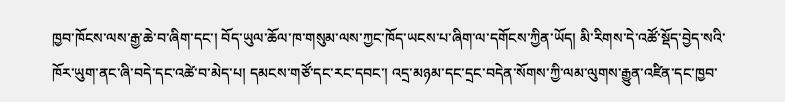ཁྱབ་ཁོངས་ལས་རྒྱ་ཆེ་བ་ཞིག་དང་། བོད་ཡུལ་ཆོལ་ཁ་གསུམ་ལས་ཀྱང་ཁོད་ཡངས་པ་ཞིག་ལ་དགོངས་ཀྱིན་ཡོད། མི་རིགས་དེ་འཚོ་སྡོད་བྱེད་སའི་ཁོར་ཡུག་ནང་ཞི་བདེ་དང་འཚེ་བ་མེད་པ། དམངས་གཙོ་དང་རང་དབང་། འདྲ་མཉམ་དང་དྲང་བདེན་སོགས་ཀྱི་ལམ་ལུགས་རྒྱུན་འཛིན་དང་ཁྱབ་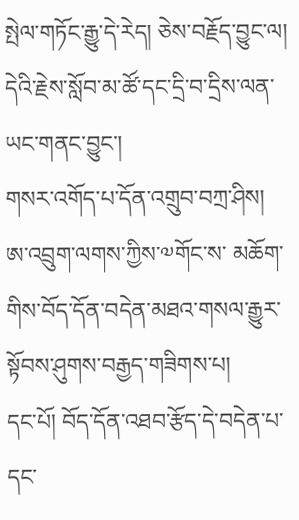སྤེལ་གཏོང་རྒྱུ་དེ་རེད། ཅེས་བརྗོད་བྱུང་ལ། དེའི་རྗེས་སློབ་མ་ཚོ་དང་དྲི་བ་དྲིས་ལན་ཡང་གནང་བྱུང་།
གསར་འགོད་པ་དོན་འགྲུབ་བཀྲ་ཤིས།
ཨ་འབྲུག་ལགས་ཀྱིས་༧གོང་ས་ མཆོག་གིས་བོད་དོན་བདེན་མཐའ་གསལ་རྒྱུར་སྟོབས་ཤུགས་བརྒྱད་གཟིགས་པ།
དང་པོ། བོད་དོན་འཐབ་རྩོད་དེ་བདེན་པ་དང་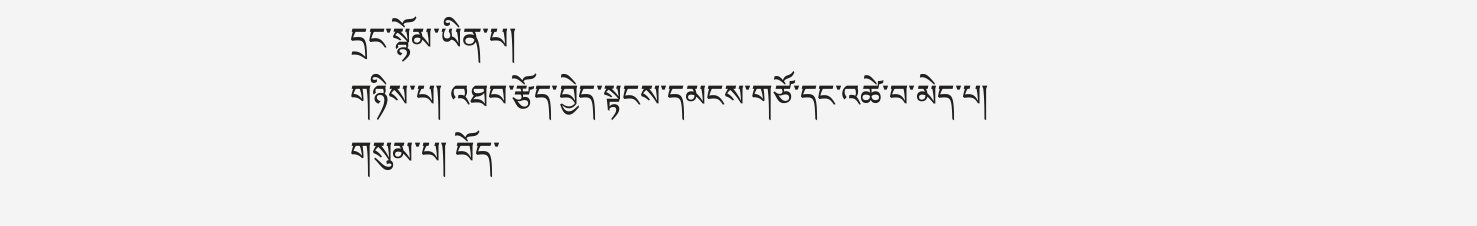དྲང་སྙོམ་ཡིན་པ།
གཉིས་པ། འཐབ་རྩོད་བྱེད་སྟངས་དམངས་གཙོ་དང་འཚེ་བ་མེད་པ།
གསུམ་པ། བོད་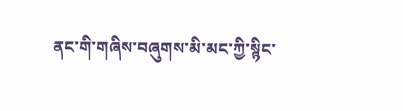ནང་གི་གཞིས་བཞུགས་མི་མང་ཀྱི་སྙིང་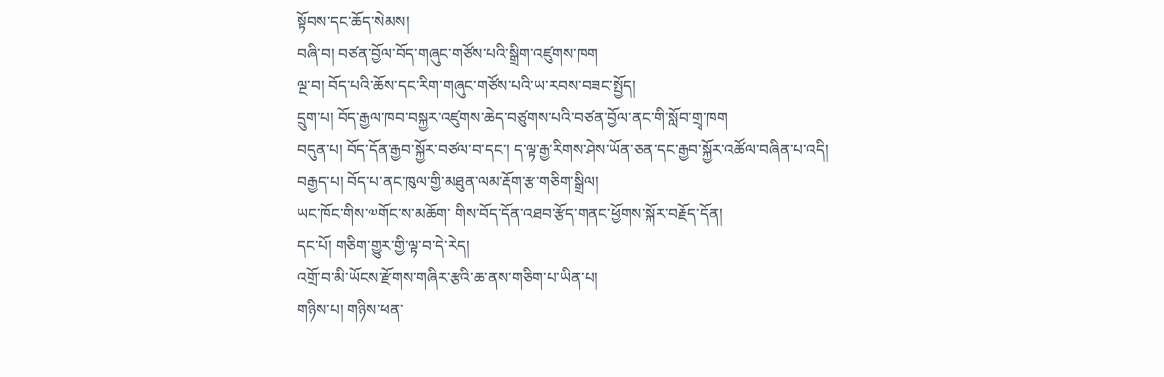སྟོབས་དང་ཆོད་སེམས།
བཞི་བ། བཙན་བྱོལ་བོད་གཞུང་གཙོས་པའི་སྒྲིག་འཛུགས་ཁག
ལྔ་བ། བོད་པའི་ཆོས་དང་རིག་གཞུང་གཙོས་པའི་ཡ་རབས་བཟང་སྤྱོད།
དྲུག་པ། བོད་རྒྱལ་ཁབ་བསྐྱར་འཛུགས་ཆེད་བཙུགས་པའི་བཙན་བྱོལ་ནང་གི་སློབ་གྲྭ་ཁག
བདུན་པ། བོད་དོན་རྒྱབ་སྐྱོར་བཙལ་བ་དང་། ད་ལྟ་རྒྱ་རིགས་ཤེས་ཡོན་ཅན་དང་རྒྱབ་སྐྱོར་འཚོལ་བཞིན་པ་འདི།
བརྒྱད་པ། བོད་པ་ནང་ཁུལ་གྱི་མཐུན་ལམ་རྡོག་རྩ་གཅིག་སྒྲིལ།
ཡང་ཁོང་གིས་༧གོང་ས་མཆོག་ གིས་བོད་དོན་འཐབ་རྩོད་གནང་ཕྱོགས་སྐོར་བརྗོད་དོན།
དང་པོ། གཅིག་གྱུར་གྱི་ལྟ་བ་དེ་རེད།
འགྲོ་བ་མི་ཡོངས་རྫོགས་གཞིར་རྩའི་ཆ་ནས་གཅིག་པ་ཡིན་པ།
གཉིས་པ། གཉིས་ཕན་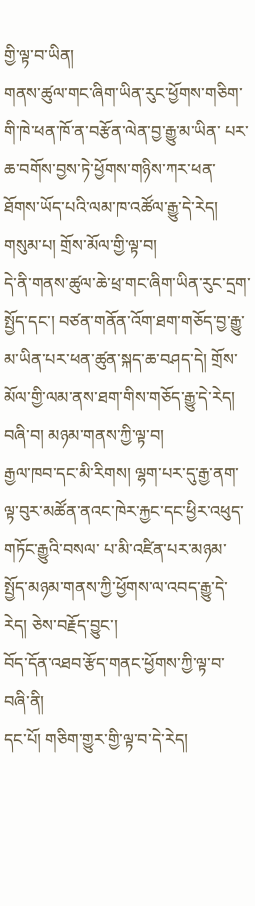གྱི་ལྟ་བ་ཡིན།
གནས་ཚུལ་གང་ཞིག་ཡིན་རུང་ཕྱོགས་གཅིག་གི་ཁེ་ཕན་ཁོ་ན་བརྩོན་ལེན་བྱ་རྒྱུ་མ་ཡིན་ པར་ཆ་བགོས་བྱས་ཏེ་ཕྱོགས་གཉིས་ཀར་ཕན་ཐོགས་ཡོད་པའི་ལམ་ཁ་འཚོལ་རྒྱུ་དེ་རེད།
གསུམ་པ། གྲོས་མོལ་གྱི་ལྟ་བ།
དེ་ནི་གནས་ཚུལ་ཆེ་ཕྲ་གང་ཞིག་ཡིན་རུང་དྲག་སྤྱོད་དང་། བཙན་གནོན་འོག་ཐག་གཅོད་བྱ་རྒྱུ་མ་ཡིན་པར་ཕན་ཚུན་སྐད་ཆ་བཤད་དེ། གྲོས་མོལ་གྱི་ལམ་ནས་ཐག་གིས་གཅོད་རྒྱུ་དེ་རེད།
བཞི་བ། མཉམ་གནས་ཀྱི་ལྟ་བ།
རྒྱལ་ཁབ་དང་མི་རིགས། ལྷག་པར་དུ་རྒྱ་ནག་ལྟ་བུར་མཚོན་ནའང་ཁེར་རྐྱང་དང་ཕྱིར་འཕུད་གཏོང་རྒྱུའི་བསལ་ པ་མི་འཛིན་པར་མཉམ་སྤྱོད་མཉམ་གནས་ཀྱི་ཕྱོགས་ལ་འབད་རྒྱུ་དེ་རེད། ཅེས་བརྗོད་བྱུང་།
བོད་དོན་འཐབ་རྩོད་གནང་ཕྱོགས་ཀྱི་ལྟ་བ་བཞི་ནི།
དང་པོ། གཅིག་གྱུར་གྱི་ལྟ་བ་དེ་རེད།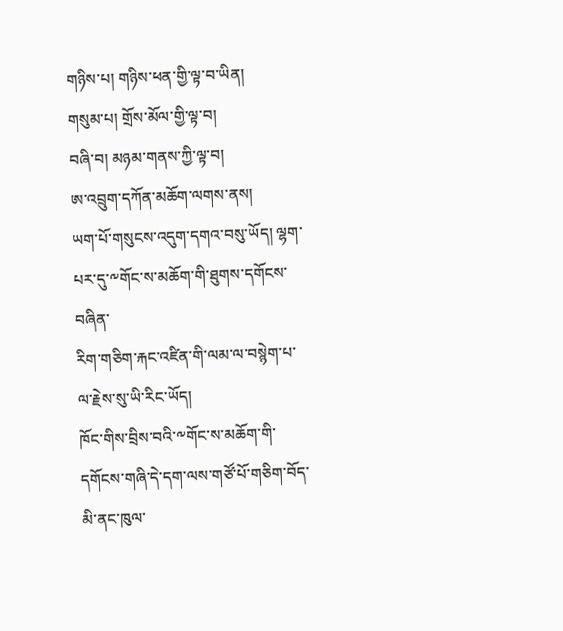གཉིས་པ། གཉིས་ཕན་གྱི་ལྟ་བ་ཡིན།
གསུམ་པ། གྲོས་མོལ་གྱི་ལྟ་བ།
བཞི་བ། མཉམ་གནས་ཀྱི་ལྟ་བ།
ཨ་འབྲུག་དཀོན་མཆོག་ལགས་ནས།
ཡག་པོ་གསུངས་འདུག་དགའ་བསུ་ཡོད། ལྷག་པར་དུ་༸གོང་ས་མཆོག་གི་ཐུགས་དགོངས་བཞིན་
རིག་གཅིག་རྐང་འཛིན་གི་ལམ་ལ་བསྙེག་པ་ལ་རྗེས་སུ་ཡི་རིང་ཡོད།
ཁོང་གིས་བྲིས་བའི་༸གོང་ས་མཆོག་གི་དགོངས་གཞི་དེ་དག་ལས་གཙོ་པོ་གཅིག་བོད་མི་ནང་ཁུལ་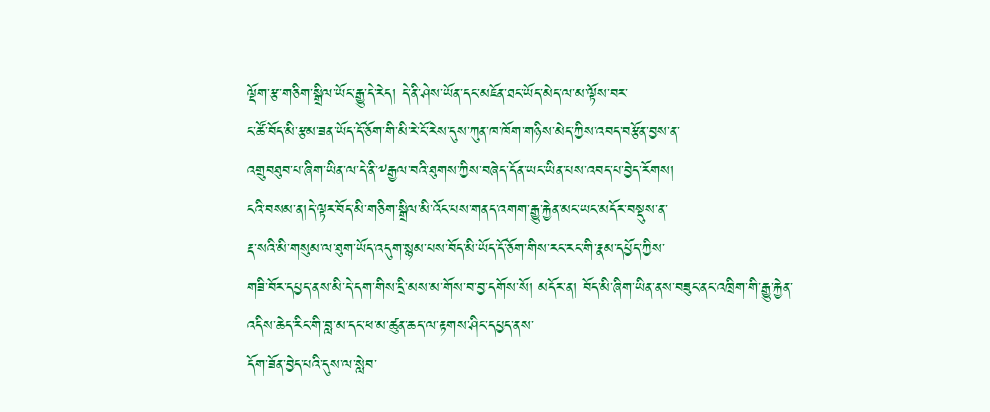ལྡོག་རྩ་གཅིག་སྒྲིལ་ཡོང་རྒྱུ་དེ་རེད། དེ་ནི་ཤེས་ཡོན་དང་མཇོན་ཐང་ཡོད་མེད་ལ་མ་ལྟོས་བར་
ང་ཚོ་བོད་མི་རྩམ་ཟན་ཡོད་དོ་ཅོག་གི་མི་རེ་ངོ་རེས་དུས་ཀུན་ཁ་ཁོག་གཉིས་མེད་ཀྱིས་འབད་བརྩོན་བྱས་ན་
འགྲུབཐུབ་པ་ཞིག་ཡིན་ལ་དེ་ནི་༸རྒྱལ་བའི་ཐུགས་ཀྱིས་བཞེད་དོན་ཡང་ཡིན་པས་འབད་པ་བྱེད་རོགས།
ངའི་བསམ་ན།དེ་ལྟར་བོད་མི་གཅིག་སྒྲིལ་མི་འོང་པས་གནད་འགག་རྒྱུ་རྐྱེན་མང་ཡང་མདོར་བསྡུས་ན་
རྡ་སའི་མི་གསུམ་ལ་ཐུག་ཡོད་འདུག་སྙམ་པས་བོད་མི་ཡོད་དོ་ཅོག་གིས་རང་རང་གི་རྣམ་དཔྱོད་ཀྱིས་
གཟི་བོར་དཔྱད་ནས་མི་དེ་དག་གིས་དྲི་མས་མ་གོས་བ་བྱ་དགོས་སོ། མདོར་ན། བོད་མི་ཞིག་ཡིན་ནས་བཟུང་ནང་འཁྲིག་གི་རྒྱུ་རྐྱེན་འདིས་ཆེད་རིང་གི་བླ་མ་དང་ཕ་མ་ཚུན་ཆད་ལ་རྟགས་ཤིང་དཔྱད་ནས་
དོག་ཟོན་བྱེད་པའི་དུས་ལ་སླེབ་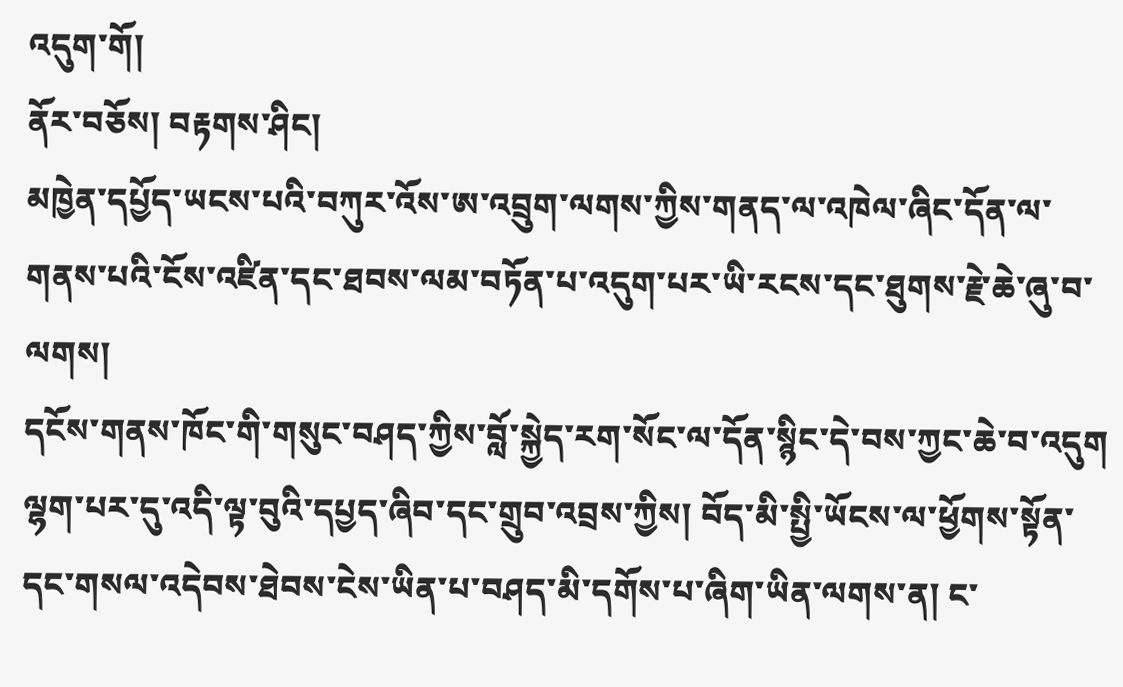འདུག་གོ།
ནོར་བཅོས། བརྟགས་ཤིང།
མཁྱེན་དཔྱོད་ཡངས་པའི་བཀུར་འོས་ཨ་འབྲུག་ལགས་ཀྱིས་གནད་ལ་འཁེལ་ཞིང་དོན་ལ་གནས་པའི་ངོས་འཛིན་དང་ཐབས་ལམ་བཏོན་པ་འདུག་པར་ཡི་རངས་དང་ཐུགས་རྗེ་ཆེ་ཞུ་བ་ལགས།
དངོས་གནས་ཁོང་གི་གསུང་བཤད་ཀྱིས་བློ་སྐྱེད་རག་སོང་ལ་དོན་སྙིང་དེ་བས་ཀྱང་ཆེ་བ་འདུག ལྷག་པར་དུ་འདི་ལྟ་བུའི་དཔྱད་ཞིབ་དང་གྲུབ་འབྲས་ཀྱིས། བོད་མི་སྤྱི་ཡོངས་ལ་ཕྱོགས་སྟོན་དང་གསལ་འདེབས་ཐེབས་ངེས་ཡིན་པ་བཤད་མི་དགོས་པ་ཞིག་ཡིན་ལགས་ན། ང་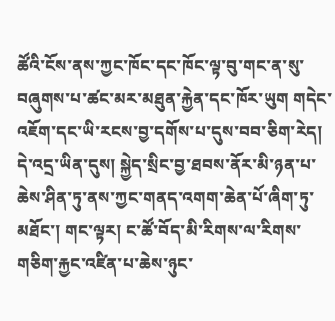ཚོའི་ངོས་ནས་ཀྱང་ཁོང་དང་ཁོང་ལྟ་བུ་གང་ན་སུ་བཞུགས་པ་ཚང་མར་མཐུན་རྐྱེན་དང་ཁོར་ཡུག གདེང་འཇོག་དང་ཡི་རངས་བྱ་དགོས་པ་དུས་བབ་ཅིག་རེད། དེ་འདྲ་ཡིན་དུས། སྐྱེད་སྲིང་བྱ་ཐབས་ནོར་མི་ཉན་པ་ཆེས་ཤིན་ཏུ་ནས་ཀྱང་གནད་འགག་ཆེན་པོ་ཞིག་ཏུ་མཐོང་། གང་ལྟར། ང་ཚོ་བོད་མི་རིགས་ལ་རིགས་གཅིག་རྐྱང་འཛིན་པ་ཆེས་ཉུང་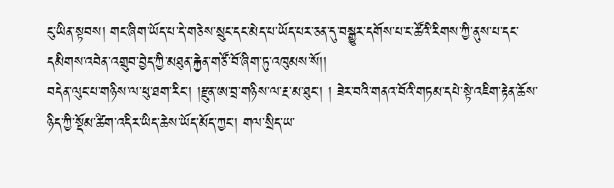ངུ་ཡིན་སྟབས། གང་ཞིག་ཡོད་པ་དེ་གཅེས་སྲུང་དང་མེད་པ་ཡོད་པར་ཅན་དུ་བསྒྱུར་དགོས་པ་ང་ཚོའི་རིགས་ཀྱི་ནུས་པ་དང་དམིགས་འབེན་འགྲུབ་བྱེད་ཀྱི་མཐུན་རྐྱེན་གཙོ་བོ་ཞིག་ཏུ་འཁུམས་སོ།།
བདེན་ལུང་པ་གཉིས་ལ་ཕུ་ཐག་རིང་། །རྫུན་ཨ་བྲ་གཉིས་ལ་རྔ་མ་ཐུང་། ། ཟེར་བའི་གནའ་བོའི་གཏམ་དཔེ་སྟེ་འཇིག་རྟེན་ཆོས་ཉིད་ཀྱི་སྡོམ་ཚིག་འདིར་ཡིད་ཆེས་ཡོད་མོད་ཀྱང་། གལ་སྲིད་ཡ་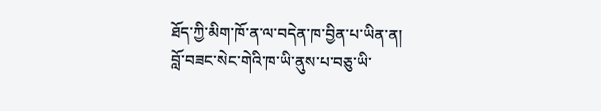ཐོད་ཀྱི་མིག་ཁོ་ན་ལ་བདེན་ཁ་བྱིན་པ་ཡིན་ན། བློ་བཟང་སེང་གེའི་ཁ་ཡི་ནུས་པ་བཅུ་ཡི་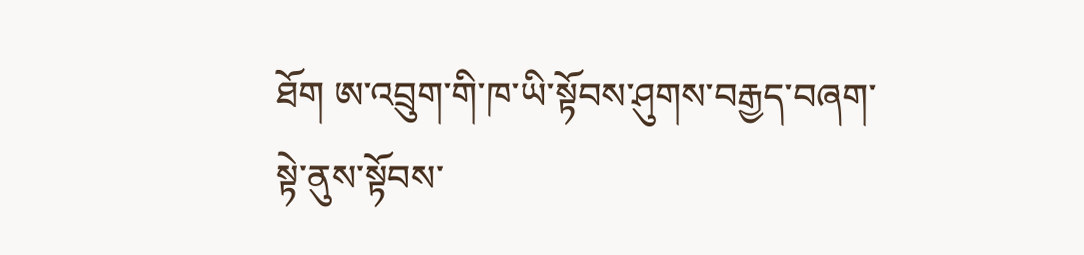ཐོག ཨ་འབྲུག་གི་ཁ་ཡི་སྟོབས་ཤུགས་བརྒྱད་བཞག་སྟེ་ནུས་སྟོབས་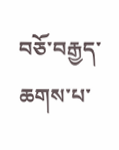བཅོ་བརྒྱད་ཆགས་པ་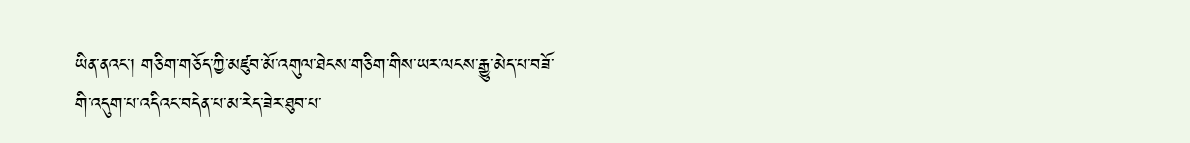ཡིན་ནའང་། གཅིག་གཅོད་ཀྱི་མཛུབ་མོ་འགུལ་ཐེངས་གཅིག་གིས་ཡར་ལངས་རྒྱུ་མེད་པ་བཟོ་གི་འདུག་པ་འདིའང་བདེན་པ་མ་རེད་ཟེར་ཐུབ་པ་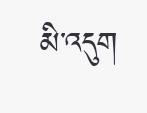མི་འདུག